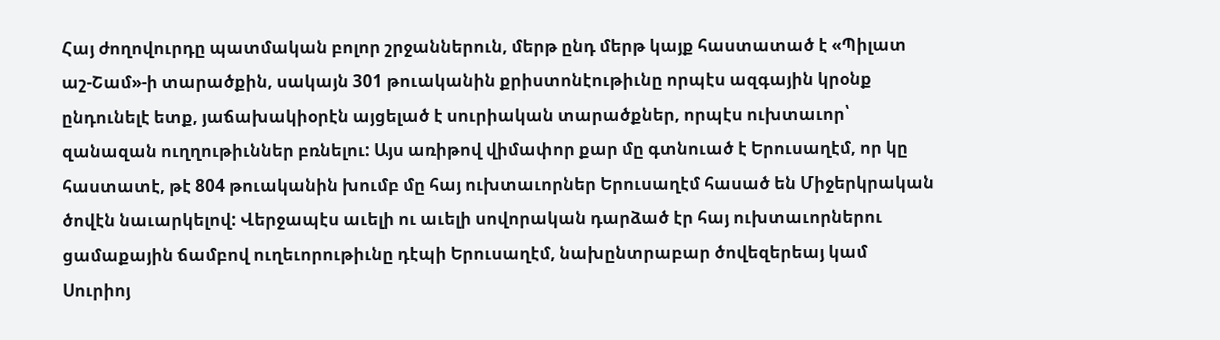Հայ ժողովուրդը պատմական բոլոր շրջաններուն, մերթ ընդ մերթ կայք հաստատած է «Պիլատ աշ-Շամ»-ի տարածքին, սակայն 301 թուականին քրիստոնէութիւնը որպէս ազգային կրօնք ընդունելէ ետք, յաճախակիօրէն այցելած է սուրիական տարածքներ, որպէս ուխտաւոր՝ զանազան ուղղութիւններ բռնելու: Այս առիթով վիմափոր քար մը գտնուած է Երուսաղէմ, որ կը հաստատէ, թէ 804 թուականին խումբ մը հայ ուխտաւորներ Երուսաղէմ հասած են Միջերկրական ծովէն նաւարկելով: Վերջապէս աւելի ու աւելի սովորական դարձած էր հայ ուխտաւորներու ցամաքային ճամբով ուղեւորութիւնը դէպի Երուսաղէմ, նախընտրաբար ծովեզերեայ կամ Սուրիոյ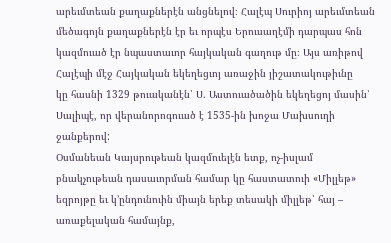արեւմտեան քաղաքներէն անցնելով։ Հալէպ Սուրիոյ արեւմտեան մեծագոյն քաղաքներէն էր եւ որպէս Երուսաղէմի դարպաս հոն կազմուած էր նպաստաւոր հայկական գաղութ մը։ Այս առիթով Հալէպի մէջ Հայկական եկեղեցւոյ առաջին յիշատակութիւնը
կը հասնի 1329 թուականէն՝ Ս. Աստուածածին եկեղեցոյ մասին՝ Սալիպէ, որ վերանորոգուած է 1535-ին խոջա Մախսուղի ջանքերով:
Օսմանեան Կայսրութեան կազմուելէն ետք, ոչ-իսլամ բնակչութեան դասաւորման համար կը հաստատուի «Միլլեթ» եզրոյթը եւ կ’ընդունուին միայն երեք տեսակի միլլեթ՝ հայ – առաքելական համայնք,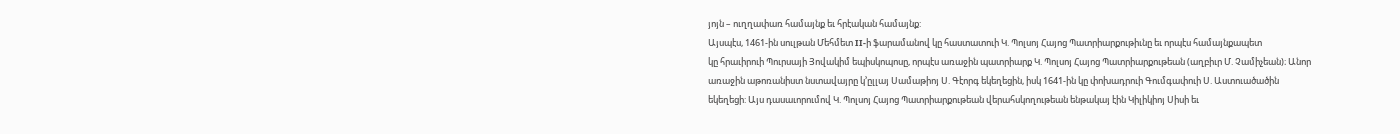յոյն – ուղղափառ համայնք եւ հրէական համայնք:
Այսպէս, 1461-ին սուլթան Մեհմետ II-ի ֆարամանով կը հաստատուի Կ. Պոլսոյ Հայոց Պատրիարքութիւնը եւ որպէս համայնքապետ
կը հրաւիրուի Պուրսայի Յովակիմ եպիսկոպոսը, որպէս առաջին պատրիարք Կ. Պոլսոյ Հայոց Պատրիարքութեան (աղբիւր Մ. Չամիչեան)։ Անոր առաջին աթոռանիստ նստավայրը կ’ըլլայ Սամաթիոյ Ս. Գէորգ եկեղեցին, իսկ 1641-ին կը փոխադրուի Գումգափուի Ս. Աստուածածին եկեղեցի: Այս դասաւորումով Կ. Պոլսոյ Հայոց Պատրիարքութեան վերահսկողութեան ենթակայ էին Կիլիկիոյ Սիսի եւ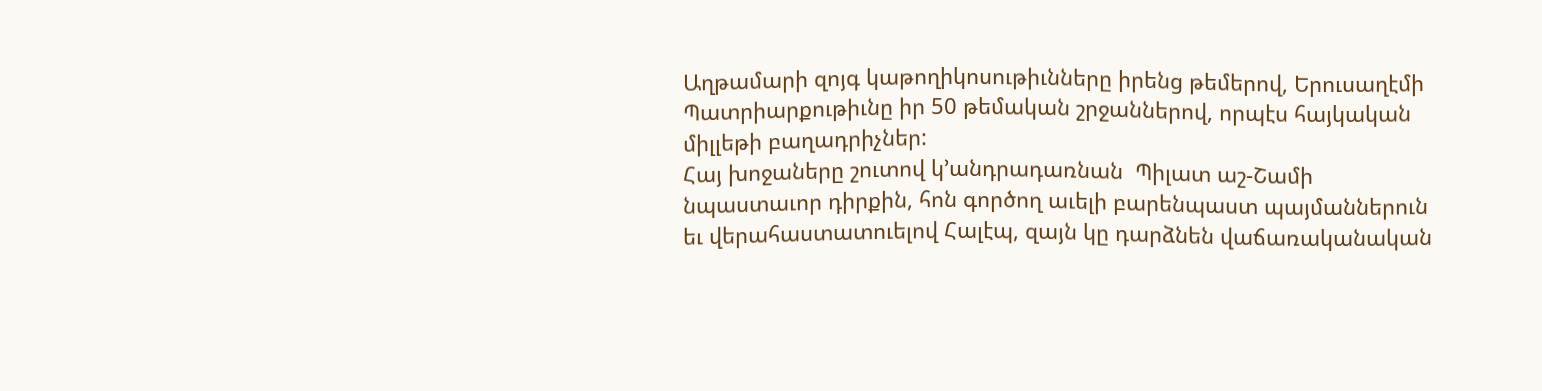Աղթամարի զոյգ կաթողիկոսութիւնները իրենց թեմերով, Երուսաղէմի Պատրիարքութիւնը իր 50 թեմական շրջաններով, որպէս հայկական միլլեթի բաղադրիչներ:
Հայ խոջաները շուտով կ’անդրադառնան  Պիլատ աշ-Շամի նպաստաւոր դիրքին, հոն գործող աւելի բարենպաստ պայմաններուն եւ վերահաստատուելով Հալէպ, զայն կը դարձնեն վաճառականական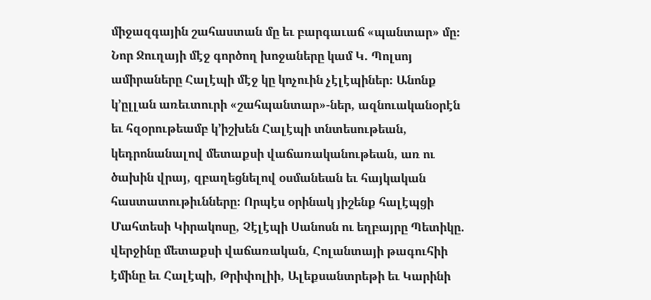միջազգային շահաստան մը եւ բարգաւաճ «պանտար» մը։ Նոր Ջուղայի մէջ գործող խոջաները կամ Կ. Պոլսոյ ամիրաները Հալէպի մէջ կը կոչուին չէլէպիներ։ Անոնք կ’ըլլան առեւտուրի «շահպանտար»-ներ, ազնուականօրէն եւ հզօրութեամբ կ’իշխեն Հալէպի տնտեսութեան, կեդրոնանալով մետաքսի վաճառականութեան, առ ու ծախին վրայ, զբաղեցնելով օսմանեան եւ հայկական հաստատութիւնները։ Որպէս օրինակ յիշենք հալէպցի Մահտեսի Կիրակոսը, Չէլէպի Սանոսն ու եղբայրը Պետիկը.  վերջինը մետաքսի վաճառական, Հոլանտայի թագուհիի էմինը եւ Հալէպի, Թրիփոլիի, Ալեքսանտրեթի եւ Կարինի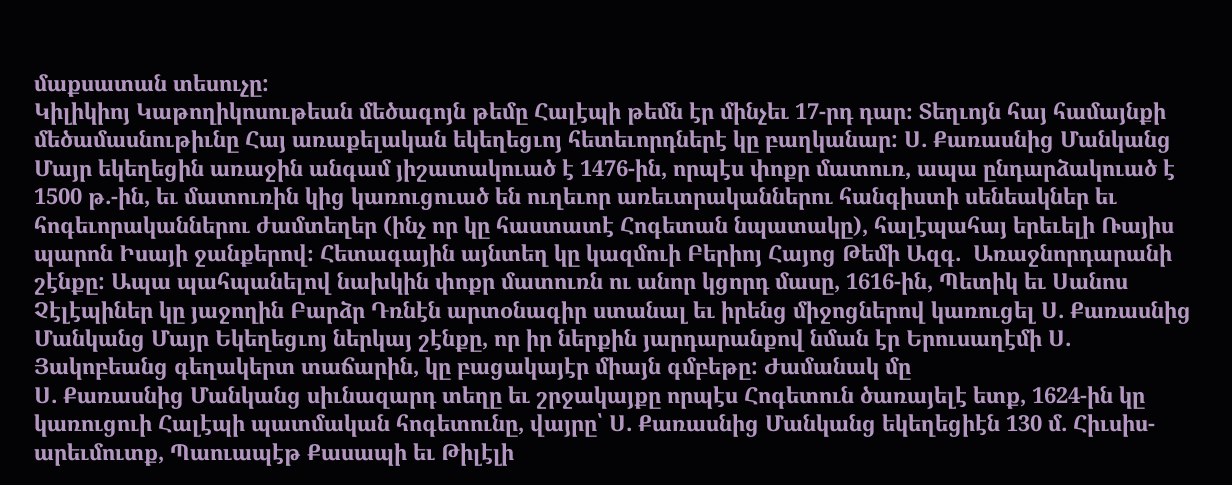մաքսատան տեսուչը:
Կիլիկիոյ Կաթողիկոսութեան մեծագոյն թեմը Հալէպի թեմն էր մինչեւ 17-րդ դար։ Տեղւոյն հայ համայնքի մեծամասնութիւնը Հայ առաքելական եկեղեցւոյ հետեւորդներէ կը բաղկանար: Ս. Քառասնից Մանկանց Մայր եկեղեցին առաջին անգամ յիշատակուած է 1476-ին, որպէս փոքր մատուռ, ապա ընդարձակուած է 1500 թ.-ին, եւ մատուռին կից կառուցուած են ուղեւոր առեւտրականներու հանգիստի սենեակներ եւ հոգեւորականներու ժամտեղեր (ինչ որ կը հաստատէ Հոգետան նպատակը), հալէպահայ երեւելի Ռայիս պարոն Իսայի ջանքերով։ Հետագային այնտեղ կը կազմուի Բերիոյ Հայոց Թեմի Ազգ.  Առաջնորդարանի շէնքը: Ապա պահպանելով նախկին փոքր մատուռն ու անոր կցորդ մասը, 1616-ին, Պետիկ եւ Սանոս Չէլէպիներ կը յաջողին Բարձր Դռնէն արտօնագիր ստանալ եւ իրենց միջոցներով կառուցել Ս. Քառասնից Մանկանց Մայր Եկեղեցւոյ ներկայ շէնքը, որ իր ներքին յարդարանքով նման էր Երուսաղէմի Ս. Յակոբեանց գեղակերտ տաճարին, կը բացակայէր միայն գմբեթը: Ժամանակ մը
Ս. Քառասնից Մանկանց սիւնազարդ տեղը եւ շրջակայքը որպէս Հոգետուն ծառայելէ ետք, 1624-ին կը կառուցուի Հալէպի պատմական հոգետունը, վայրը՝ Ս. Քառասնից Մանկանց եկեղեցիէն 130 մ. Հիւսիս-արեւմուտք, Պաուապէթ Քասապի եւ Թիլէլի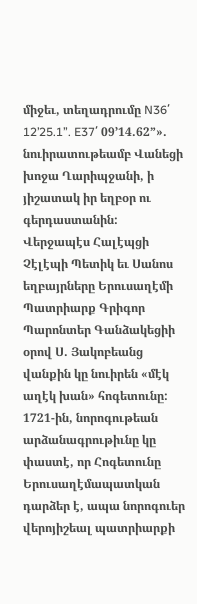միջեւ, տեղադրումը N36՛ 12’25.1”. E37՛ 09’14.62”». նուիրատութեամբ Վանեցի խոջա Ղարիպջանի, ի յիշատակ իր եղբօր ու գերդաստանին: Վերջապէս Հալէպցի Չէլէպի Պետիկ եւ Սանոս եղբայրները Երուսաղէմի Պատրիարք Գրիգոր Պարոնտեր Գանձակեցիի օրով Ս. Յակոբեանց վանքին կը նուիրեն «մէկ աղէկ խան» հոգետունը: 1721-ին, նորոգութեան արձանագրութիւնը կը փաստէ, որ Հոգետունը Երուսաղէմապատկան դարձեր է, ապա նորոգուեր վերոյիշեալ պատրիարքի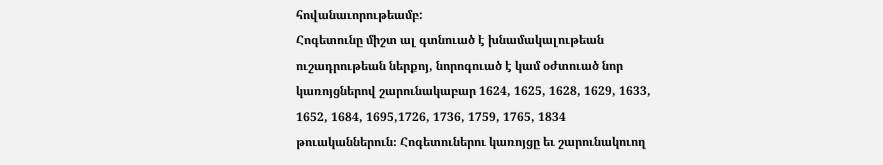հովանաւորութեամբ:
Հոգետունը միշտ ալ գտնուած է խնամակալութեան ուշադրութեան ներքոյ, նորոգուած է կամ օժտուած նոր կառոյցներով շարունակաբար 1624, 1625, 1628, 1629, 1633, 1652, 1684, 1695,1726, 1736, 1759, 1765, 1834 թուականներուն։ Հոգետուներու կառոյցը եւ շարունակուող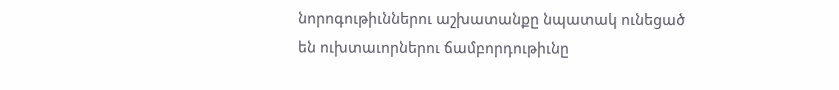նորոգութիւններու աշխատանքը նպատակ ունեցած են ուխտաւորներու ճամբորդութիւնը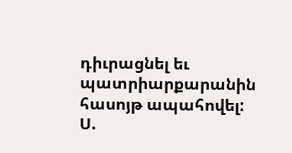դիւրացնել եւ պատրիարքարանին հասոյթ ապահովել:
Ս.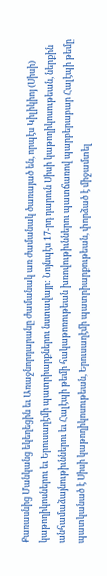Քառասնից Մանկանց եկեղեցին եւ Առաջնորդարանը ժամանակ առ ժամանակ ծառայած են, որպէս Կիլիկիոյ (Սիսի) կաթողիկոսներու եւ Երուսաղէմի պատրիարքներու նստավայր: Նոյնպէս 17-րդ դարուն Սիսի կաթողիկոսութեան, ներքին անհամաձայնութիւններու եւ Հալէպի թեմի հակաթոռութեան խռովութիւններու պատճառով պարբերաբար Հալէպի թեմը պատկանած է Սիսի կաթողիկոսութեան, Երուսաղէմի պատրիարքութեան, փորձած է միջամտել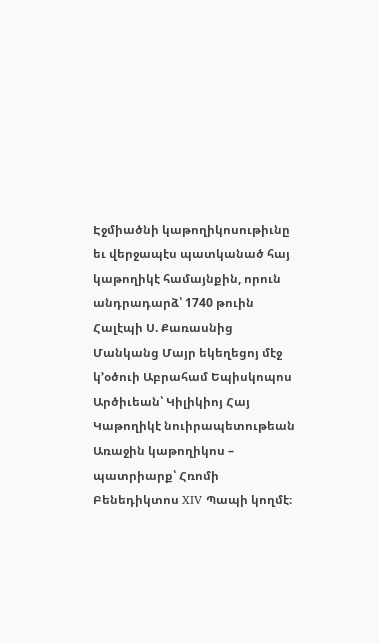Էջմիածնի կաթողիկոսութիւնը եւ վերջապէս պատկանած հայ կաթողիկէ համայնքին, որուն անդրադարձ՝ 1740 թուին Հալէպի Ս. Քառասնից Մանկանց Մայր եկեղեցոյ մէջ կ’օծուի Աբրահամ Եպիսկոպոս Արծիւեան՝ Կիլիկիոյ Հայ Կաթողիկէ նուիրապետութեան Առաջին կաթողիկոս – պատրիարք՝ Հռոմի Բենեդիկտոս XIV Պապի կողմէ։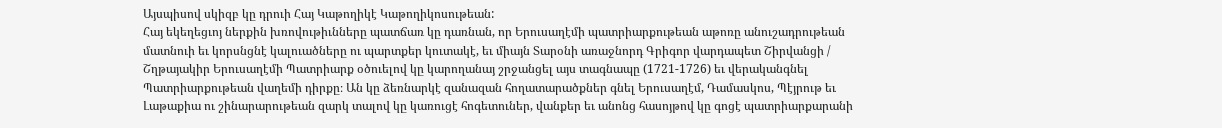Այսպիսով սկիզբ կը դրուի Հայ Կաթողիկէ Կաթողիկոսութեան:
Հայ եկեղեցւոյ ներքին խռովութիւնները պատճառ կը դառնան, որ Երուսաղէմի պատրիարքութեան աթոռը անուշադրութեան մատնուի եւ կորսնցնէ կալուածները ու պարտքեր կուտակէ, եւ միայն Տարօնի առաջնորդ Գրիգոր վարդապետ Շիրվանցի / Շղթայակիր Երուսաղէմի Պատրիարք օծուելով կը կարողանայ շրջանցել այս տագնապը (1721-1726) եւ վերականգնել Պատրիարքութեան վաղեմի դիրքը։ Ան կը ձեռնարկէ զանազան հողատարածքներ գնել Երուսաղէմ, Դամասկոս, Պէյրութ եւ Լաթաքիա ու շինարարութեան զարկ տալով կը կառուցէ հոգետուներ, վանքեր եւ անոնց հասոյթով կը գոցէ պատրիարքարանի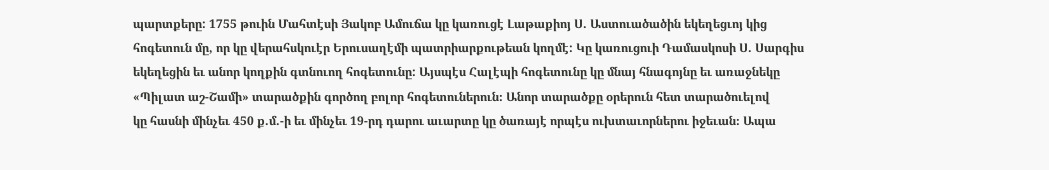պարտքերը: 1755 թուին Մահտէսի Յակոբ Ամուճա կը կառուցէ Լաթաքիոյ Ս. Աստուածածին եկեղեցւոյ կից հոգետուն մը, որ կը վերահսկուէր Երուսաղէմի պատրիարքութեան կողմէ: Կը կառուցուի Դամասկոսի Ս. Սարգիս եկեղեցին եւ անոր կողքին գտնուող հոգետունը: Այսպէս Հալէպի հոգետունը կը մնայ հնագոյնը եւ առաջնեկը «Պիլատ աշ-Շամի» տարածքին գործող բոլոր հոգետուներուն։ Անոր տարածքը օրերուն հետ տարածուելով
կը հասնի մինչեւ 450 ք.մ.-ի եւ մինչեւ 19-րդ դարու աւարտը կը ծառայէ որպէս ուխտաւորներու իջեւան։ Ապա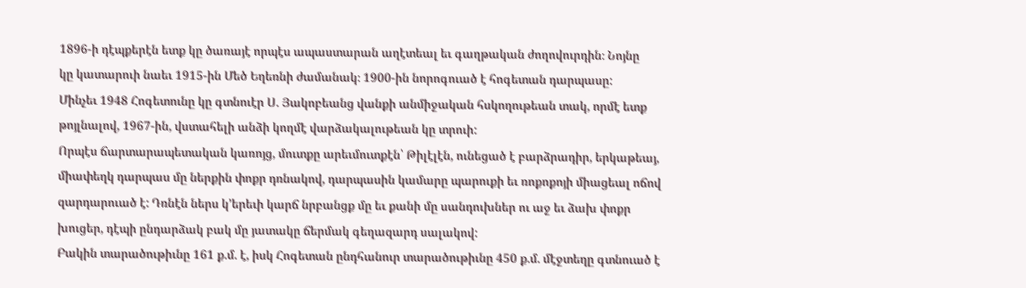1896-ի դէպքերէն ետք կը ծառայէ որպէս ապաստարան աղէտեալ եւ գաղթական ժողովուրդին։ Նոյնը
կը կատարուի նաեւ 1915-ին Մեծ Եղեռնի ժամանակ։ 1900-ին նորոգուած է հոգետան դարպասը:
Մինչեւ 1948 Հոգետունը կը գտնուէր Ս. Յակոբեանց վանքի անմիջական հսկողութեան տակ, որմէ ետք թոյլնալով, 1967-ին, վստահելի անձի կողմէ վարձակալութեան կը տրուի:
Որպէս ճարտարապետական կառոյց, մուտքը արեւմուտքէն՝ Թիլէլէն, ունեցած է բարձրադիր, երկաթեայ, միափեղկ դարպաս մը ներքին փոքր դռնակով, դարպասին կամարը պարուքի եւ ռոքոքոյի միացեալ ոճով զարդարուած է: Դռնէն ներս կ’երեւի կարճ նրբանցք մը եւ քանի մը սանդուխներ ու աջ եւ ձախ փոքր խուցեր, դէպի ընդարձակ բակ մը յատակը ճերմակ գեղազարդ սալակով:
Բակին տարածութիւնը 161 ք.մ. է, իսկ Հոգետան ընդհանուր տարածութիւնը 450 ք.մ. մէջտեղը գտնուած է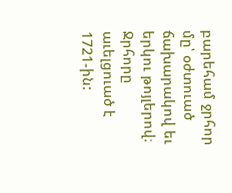բարեհամ ջրհոր մը՝ օժտուած ճախարակով եւ երկու թոյլերով։ Ջրհորը աւելցուած է 1721-ին: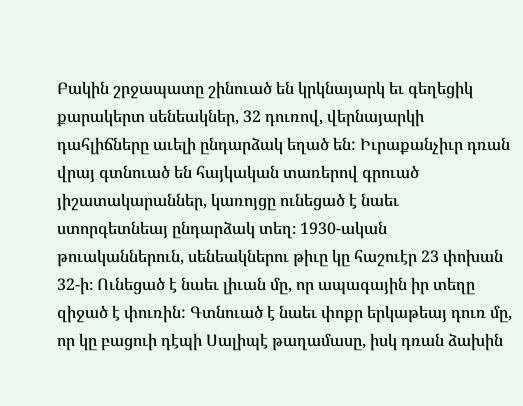Բակին շրջապատը շինուած են կրկնայարկ եւ գեղեցիկ քարակերտ սենեակներ, 32 դուռով, վերնայարկի դահլիճները աւելի ընդարձակ եղած են: Իւրաքանչիւր դռան վրայ գտնուած են հայկական տառերով գրուած յիշատակարաններ, կառոյցը ունեցած է նաեւ ստորգետնեայ ընդարձակ տեղ։ 1930-ական թուականներուն, սենեակներու թիւը կը հաշուէր 23 փոխան 32-ի։ Ունեցած է նաեւ լիւան մը, որ ապագային իր տեղը զիջած է փուռին: Գտնուած է նաեւ փոքր երկաթեայ դուռ մը, որ կը բացուի դէպի Սալիպէ թաղամասը, իսկ դռան ձախին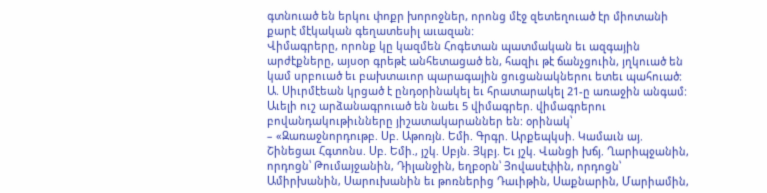գտնուած են երկու փոքր խորոջներ, որոնց մէջ զետեղուած էր միոտանի քարէ մէկական գեղատեսիլ աւազան:
Վիմագրերը, որոնք կը կազմեն Հոգետան պատմական եւ ազգային արժէքները, այսօր գրեթէ անհետացած են, հազիւ թէ ճանչցուին, յղկուած են կամ սրբուած եւ բախտաւոր պարագային ցուցանակներու ետեւ պահուած:
Ա. Սիւրմէեան կրցած է ընդօրինակել եւ հրատարակել 21-ը առաջին անգամ:
Աւելի ուշ արձանագրուած են նաեւ 5 վիմագրեր. վիմագրերու բովանդակութիւնները յիշատակարաններ են: օրինակ՝
– «Զառաջնորդութբ. Սբ. Աթոռյն. Եմի. Գրգր. Արքեպկսի. Կամաւն այ. Շինեցաւ Հգտոնս. Սբ. Եմի., յշկ. Սբյն. Յկբյ. Եւ յշկ. Վանցի խճյ. Ղարիպջանին, որդոցն՝ Թումայջանին, Դիլանջին, եղբօրն՝ Յովասէփին, որդոցն՝ Ամիրխանին, Սարուխանին եւ թոռներից Դաւիթին, Սաքնարին, Մարիամին,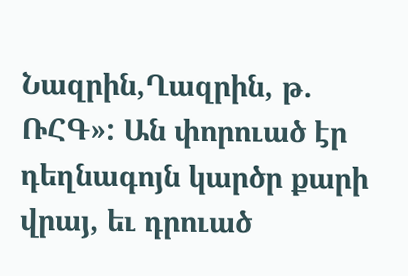Նազրին,Ղազրին, թ. ՌՀԳ»: Ան փորուած էր դեղնագոյն կարծր քարի վրայ, եւ դրուած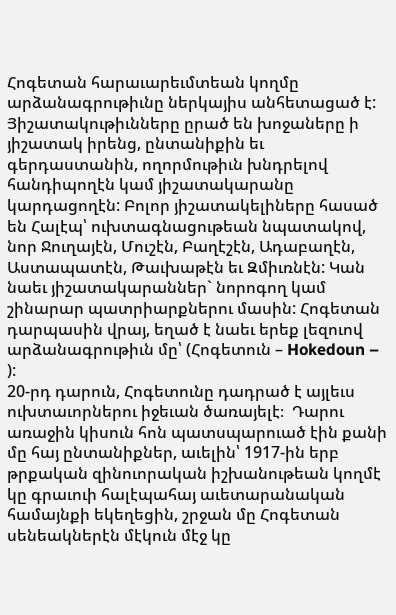Հոգետան հարաւարեւմտեան կողմը արձանագրութիւնը ներկայիս անհետացած է:
Յիշատակութիւնները ըրած են խոջաները ի յիշատակ իրենց, ընտանիքին եւ գերդաստանին, ողորմութիւն խնդրելով հանդիպողէն կամ յիշատակարանը կարդացողէն: Բոլոր յիշատակելիները հասած են Հալէպ՝ ուխտագնացութեան նպատակով, նոր Ջուղայէն, Մուշէն, Բաղէշէն, Ադաբաղէն, Աստապատէն, Թաւխաթէն եւ Զմիւռնէն: Կան նաեւ յիշատակարաններ` նորոգող կամ շինարար պատրիարքներու մասին: Հոգետան դարպասին վրայ, եղած է նաեւ երեք լեզուով արձանագրութիւն մը՝ (Հոգետուն – Hokedoun –   ):
20-րդ դարուն, Հոգետունը դադրած է այլեւս ուխտաւորներու իջեւան ծառայելէ։  Դարու առաջին կիսուն հոն պատսպարուած էին քանի մը հայ ընտանիքներ, աւելին՝ 1917-ին երբ թրքական զինուորական իշխանութեան կողմէ կը գրաւուի հալէպահայ աւետարանական համայնքի եկեղեցին, շրջան մը Հոգետան սենեակներէն մէկուն մէջ կը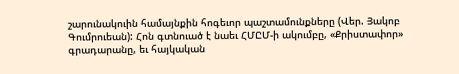շարունակուին համայնքին հոգեւոր պաշտամունքները (Վեր. Յակոբ Գումրուեան): Հոն գտնուած է նաեւ ՀՄԸՄ-ի ակումբը, «Քրիստափոր» գրադարանը, եւ հայկական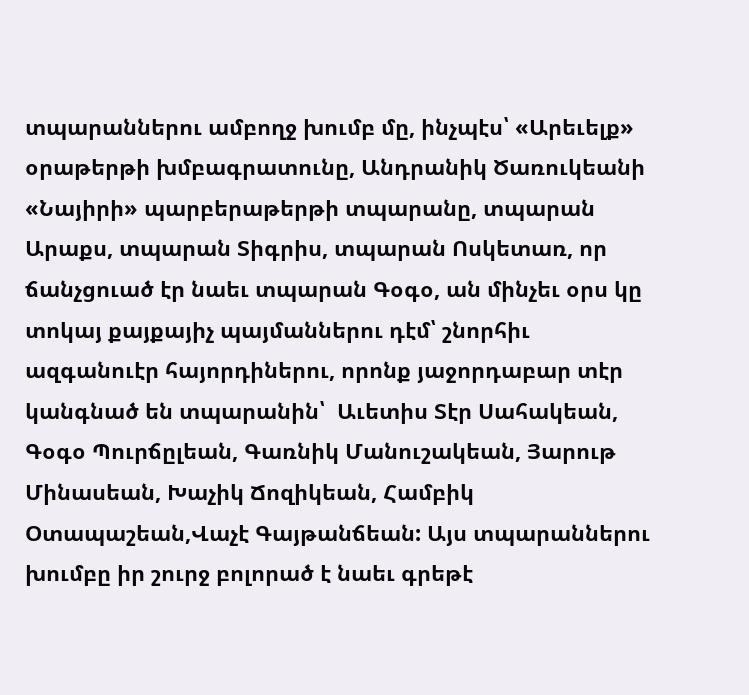տպարաններու ամբողջ խումբ մը, ինչպէս՝ «Արեւելք» օրաթերթի խմբագրատունը, Անդրանիկ Ծառուկեանի «Նայիրի» պարբերաթերթի տպարանը, տպարան Արաքս, տպարան Տիգրիս, տպարան Ոսկետառ, որ ճանչցուած էր նաեւ տպարան Գօգօ, ան մինչեւ օրս կը տոկայ քայքայիչ պայմաններու դէմ՝ շնորհիւ ազգանուէր հայորդիներու, որոնք յաջորդաբար տէր կանգնած են տպարանին՝  Աւետիս Տէր Սահակեան, Գօգօ Պուրճըլեան, Գառնիկ Մանուշակեան, Յարութ Մինասեան, Խաչիկ Ճոզիկեան, Համբիկ Օտապաշեան,Վաչէ Գայթանճեան: Այս տպարաններու խումբը իր շուրջ բոլորած է նաեւ գրեթէ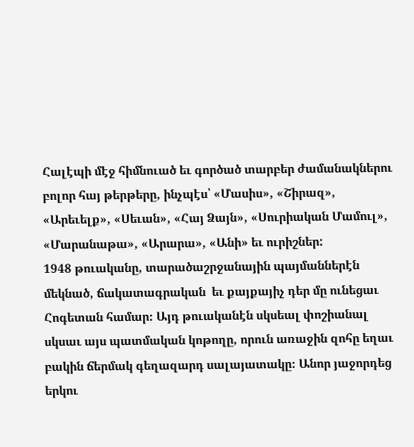Հալէպի մէջ հիմնուած եւ գործած տարբեր ժամանակներու բոլոր հայ թերթերը, ինչպէս՝ «Մասիս», «Շիրազ», «Արեւելք», «Սեւան», «Հայ Ձայն», «Սուրիական Մամուլ», «Մարանաթա», «Արարա», «Անի» եւ ուրիշներ:
1948 թուականը, տարածաշրջանային պայմաններէն մեկնած, ճակատագրական  եւ քայքայիչ դեր մը ունեցաւ Հոգետան համար։ Այդ թուականէն սկսեալ փոշիանալ սկսաւ այս պատմական կոթողը, որուն առաջին զոհը եղաւ բակին ճերմակ գեղազարդ սալայատակը։ Անոր յաջորդեց երկու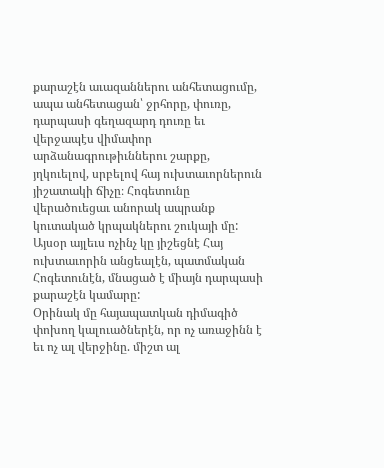քարաշէն աւազաններու անհետացումը, ապա անհետացան՝ ջրհորը, փուռը, դարպասի գեղազարդ դուռը եւ վերջապէս վիմափոր արձանագրութիւններու շարքը, յղկուելով, սրբելով հայ ուխտաւորներուն յիշատակի ճիչը։ Հոգետունը վերածուեցաւ անորակ ապրանք կուտակած կրպակներու շուկայի մը: Այսօր այլեւս ոչինչ կը յիշեցնէ Հայ ուխտաւորին անցեալէն, պատմական Հոգետունէն, մնացած է միայն դարպասի քարաշէն կամարը:
Օրինակ մը հայապատկան դիմագիծ փոխող կալուածներէն, որ ոչ առաջինն է եւ ոչ ալ վերջինը. միշտ ալ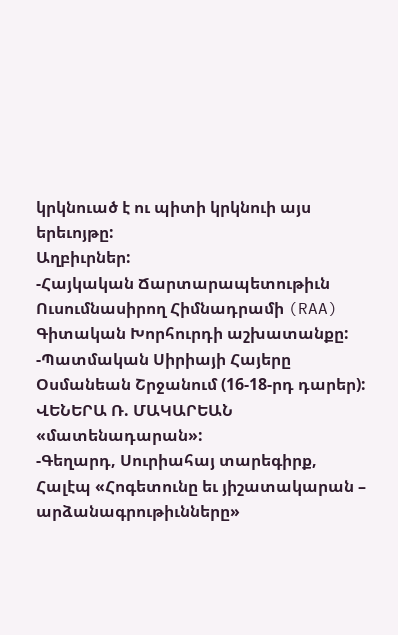կրկնուած է ու պիտի կրկնուի այս երեւոյթը:
Աղբիւրներ:
-Հայկական Ճարտարապետութիւն Ուսումնասիրող Հիմնադրամի (RAA) Գիտական Խորհուրդի աշխատանքը:
-Պատմական Սիրիայի Հայերը Օսմանեան Շրջանում (16-18-րդ դարեր):  ՎԵՆԵՐԱ Ռ. ՄԱԿԱՐԵԱՆ «մատենադարան»:
-Գեղարդ, Սուրիահայ տարեգիրք, Հալէպ «Հոգետունը եւ յիշատակարան – արձանագրութիւնները»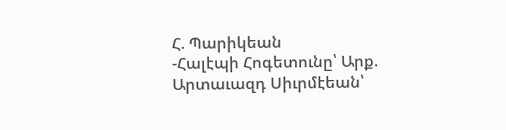Հ. Պարիկեան
-Հալէպի Հոգետունը՝ Արք. Արտաւազդ Սիւրմէեան՝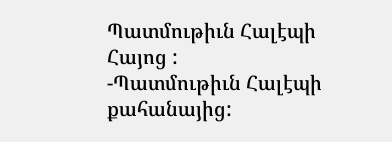Պատմութիւն Հալէպի Հայոց :
-Պատմութիւն Հալէպի քահանայից: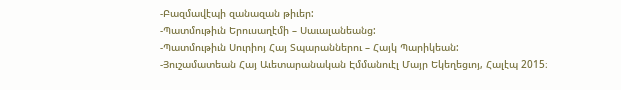-Բազմավէպի զանազան թիւեր:
-Պատմութիւն Երուսաղէմի – Սաւալանեանց:
-Պատմութիւն Սուրիոյ Հայ Տպարաններու – Հայկ Պարիկեան:
-Յուշամատեան Հայ Աւետարանական Էմմանուէլ Մայր Եկեղեցւոյ, Հալէպ 2015։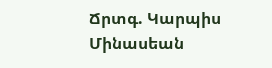Ճրտգ. Կարպիս Մինասեան